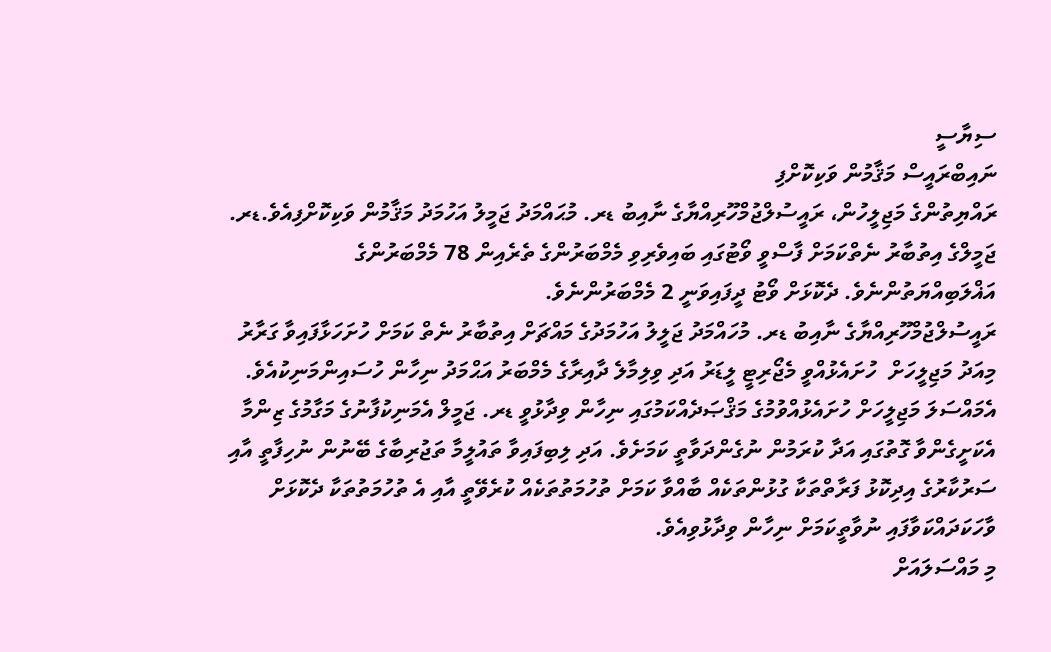ސިޔާސީ
ނައިބްރައީސް މަޤާމުން ވަކިކޮށްފި
ރައްޔިތުންގެ މަޖިލީހުން، ރައީސުލްޖުމްހޫރިއްޔާގެ ނާއިބު ޑރ. މުޙައްމަދު ޖަމީލު އަހުމަދު މަޤާމުން ވަކިކޮށްފިއެވެ.ޑރ. ޖަމީލްގެ އިތުބާރު ނެތްކަމަށް ފާސްވީ ވޯޓުގައި ބައިވެރިވި މެމްބަރުންގެ ތެރެއިން 78 މެމްބަރުންގެ އަޣްލަބިއްޔަތުންނެވެ. ދެކޮޅަށް ވޯޓު ދީފައިވަނީ 2 މެމްބަރުންނެވެ.
ރައީސުލްޖުމްހޫރިއްޔާގެ ނާއިބު ޑރ. މުހައްމަދު ޖަލީލު އަހުމަދުގެ މައްޗަށް އިތުބާރު ނެތް ކަމަށް ހުށަހަޅާފައިވާ ގަރާރު މިއަދު މަޖިލީހަށް  ހުށައެޅުއްވީ މެޖޯރިޓީ ލީޑަރު އަދި ވިލިމާލެ ދާއިރާގެ މެމްބަރު އަޙްމަދު ނިހާން ހުސައިންމަނިކުއެވެ. އެމައްސަލަ މަޖިލީހަށް ހުށައެޅުއްވުމުގެ މަޤްޞަދެއްކަމުގައި ނިހާން ވިދާޅުވީ ޑރ. ޖަމީލް އެމަނިކުފާނުގެ މަގާމުގެ ޒިންމާ އެކަށީގެންވާ ގޮތުގައި އަދާ ކުރަމުން ނުގެންދަވާތީ ކަމަށެވެ. އަދި ލިބިފައިވާ ތައުލީމާ ތަޖުރިބާގެ ބޭނުން ނުހިފާތީ އާއި ސަރުކާރުގެ އިދިކޮޅު ފަރާތްތަކާ ގުޅުންތަކެއް ބާއްވާ ކަމަށް ތުހުމަތުތަކެއް ކުރެވޭތީ އާއި އެ ތުހުމަތުތަކާ ދެކޮޅަށް ވާހަކަދައްކަވާފައި ނުވާތީކަމަށް ނިހާން ވިދާޅުވިއެވެ.
މި މައްސަލައަށް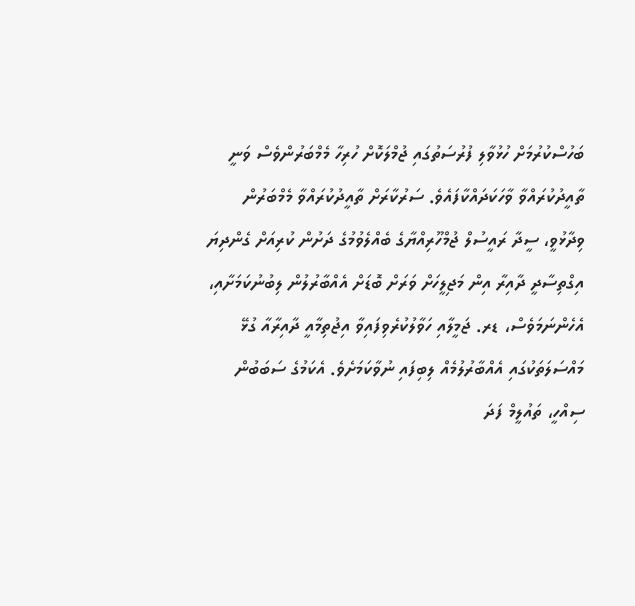ބަހުސްކުރުމަށް ހުޅުވާލި ފުރުސަތުގައި ޖުމްލަކޮށް ހުރިހާ މެމްބަރުންވެސް ވަނީ ތާއީދުކުރައްވާ ވާހަކަދައްކާފައެވެ. ސަރުކާރަށް ތާއީދުކުރައްވާ މެމްބަރުން ވިދާޅުވީ، ސީދާ ރައީސުލް ޖުމްހޫރިއްޔާގެ ބެއްލެވުމުގެ ދަށުން ކުރިއަށް ގެންދިޔަ އިގްތިސާދީ ދާއިރާ އިން މަޖިލީހަށް ވަރަށް ބޮޑަށް އެއްބާރުލުން ލިބުނުކަމަށާއި، އެހެންނަމަވެސް، ޑރ. ޖަމީލާއި ހަވާލުކުރެވިފައިވާ އިޖުތިމާއީ ދާއިރާއާ ގުޅޭ މައްސަލަތަކުގައި އެއްބާރުލުމެއް ލިބިފައި ނުވާކަމަށެވެ. އެކަމުގެ ސަބަބުން ސިއްހީ، ތައުލީމް ފަދަ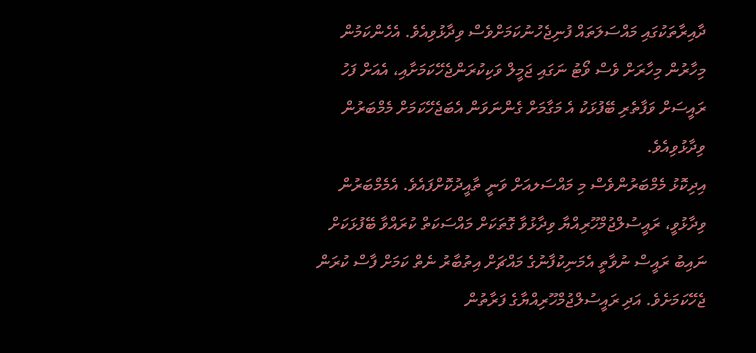ދާއިރާތަކުގައި މައްސަލަތައް ފުނިޖެހުނުކަމަށްވެސް ވިދާޅުވިއެވެ. އެހެންކަމުން މިހާރުން މިހާރަށް ވެސް ވޯޓު ނަގައި ޖަމީލް ވަކިކުރަންޖެހޭކަމަށާއި، އެއަށް ފަހު ރައީސަށް ވަފާތެރި ބޭފުޅަކު އެ މަގާމަށް ގެންނަވަން އެބަޖެހޭކަމަށް މެމްބަރުން ވިދާޅުވިއެވެ.
އިދިކޮޅު މެމްބަރުންވެސް މި މައްސަލއަށް ވަނީ ތާއީދުކޮށްފައެވެ. އެމެމްބަރުން ވިދާޅުވީ، ރައީސުލްޖުމްހޫރިއްޔާ ވިދާޅުވާ ގޮތަކަށް މައްސަކަތް ކުރައްވާ ބޭފުޅަކަށް ނައިބު ރައީސް ނުވާތީ އެމަނިކުފާނުގެ މައްޗަށް އިތުބާރު ނެތް ކަމަށް ފާސް ކުރަން ޖެހޭކަމަށެވެ. އަދި ރައީސުލްޖުމްހޫރިއްޔާގެ ފަރާތުން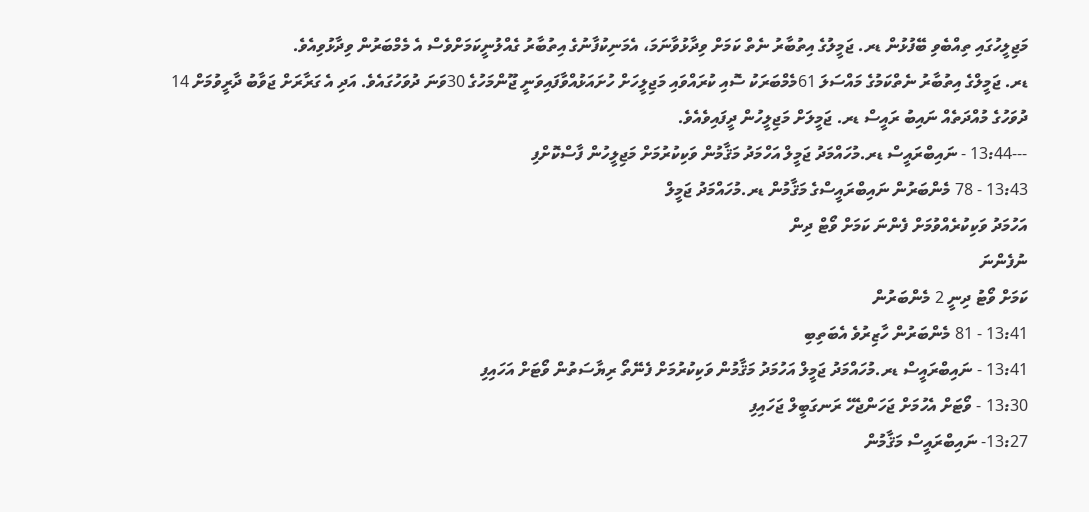މަޖިލީހުގައި ތިއްބެވި ބޭފުޅުން ޑރ. ޖަމީލުގެ އިތުބާރު ނެތް ކަމަށް ވިދާޅުވާނަމަ، އެމަނިކުފާނުގެ އިތުބާރު ގެއްލުނީކަމަށްވެސް އެ މެމްބަރުން ވިދާޅުވިއެވެ.
ޑރ. ޖަމީލްގެ އިތުބާރު ނެތްކަމުގެ މައްސަލަ 61މެމްބަރަކު ސޮއި ކުރައްވައި މަޖިލީހަށް ހުށައަޅުއްވާފައިވަނީ ޖޫންމަހުގެ 30ވަނަ ދުވަހުގައެވެ. އަދި އެ ގަރާރަށް ޖަވާބު ދާރީވުމަށް 14 ދުވަހުގެ މުއްދަތެއް ނައިބު ރައީސް ޑރ. ޖަމީލަށް މަޖިލީހުން ދީފައިވެއެވެ.
---13:44 - ނައިބްރައީސް ޑރ.މުހައްމަދު ޖަމީލް އަހްމަދު މަޤާމުން ވަކިކުރުމަށް މަޖިލީހުން ފާސްކޮށްފި
13:43 - 78 މެންބަރުން ނައިބްރައީސްގެ މަޤާމުން ޑރ.މުހައްމަދު ޖަމީލް
އަހުމަދު ވަކިކުރެއްވުމަށް ފެންނަ ކަމަށް ވޯޓް ދިން
ނުފެންނަ
ކަމަށް ވޯޓު ދިނީ 2 މެންބަރުން
13:41 - 81 މެންބަރުން ހާޒިރުވެ އެބަތިބި
13:41 - ނައިބްރައީސް ޑރ.މުހައްމަދު ޖަމީލް އަހުމަދު މަޤާމުން ވަކިކުރުމަށް ފެނޭތޯ ރިޔާސަތުން ވޯޓަށް އަހައިފި
13:30 - ވޯޓަށް އެހުމަށް ޖަހަންޖެހޭ ރަނގަބީލް ޖަހައިފި
13:27- ނައިބްރައީސް މަޤާމުން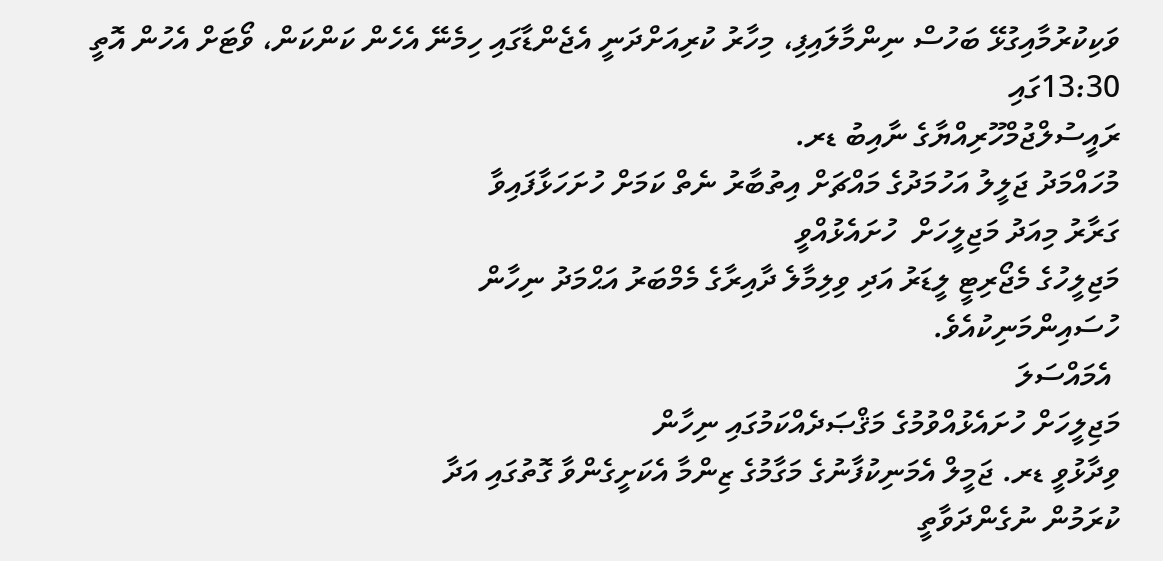ވަކިކުރުމާއިގުޅޭ ބަހުސް ނިންމާލައިފި، މިހާރު ކުރިއަށްދަނީ އެޖެންޑާގައި ހިމެނޭ އެހެން ކަންކަން، ވޯޓަށް އެހުން އޮތީ 13:30ގައި
ރައީސުލްޖުމްހޫރިއްޔާގެ ނާއިބު ޑރ.
މުހައްމަދު ޖަލީލު އަހުމަދުގެ މައްޗަށް އިތުބާރު ނެތް ކަމަށް ހުށަހަޅާފައިވާ
ގަރާރު މިއަދު މަޖިލީހަށް  ހުށައެޅުއްވީ
މަޖިލީހުގެ މެޖޯރިޓީ ލީޑަރު އަދި ވިލިމާލެ ދާއިރާގެ މެމްބަރު އަޙްމަދު ނިހާން
ހުސައިންމަނިކުއެވެ.
 އެމައްސަލަ
މަޖިލީހަށް ހުށައެޅުއްވުމުގެ މަޤްޞަދެއްކަމުގައި ނިހާން
ވިދާޅުވީ ޑރ. ޖަމީލް އެމަނިކުފާނުގެ މަގާމުގެ ޒިންމާ އެކަށީގެންވާ ގޮތުގައި އަދާ
ކުރަމުން ނުގެންދަވާތީ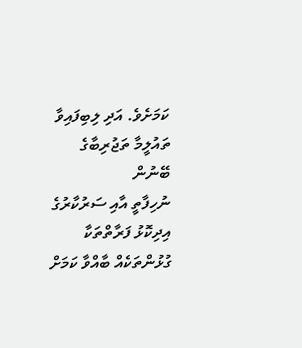ކަމަށެވެ. އަދި ލިބިފައިވާ ތައުލީމާ ތަޖުރިބާގެ ބޭނުން
ނުހިފާތީ އާއި ސަރުކާރުގެ އިދިކޮޅު ފަރާތްތަކާ ގުޅުންތަކެއް ބާއްވާ ކަމަށް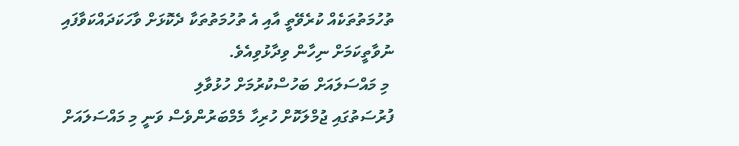ތުހުމަތުތަކެއް ކުރެވޭތީ އާއި އެ ތުހުމަތުތަކާ ދެކޮޅަށް ވާހަކަދައްކަވާފައި
ނުވާތީކަމަށް ނިހާން ވިދާޅުވިއެވެ.
 މި މައްސަލައަށް ބަހުސްކުރުމަށް ހުޅުވާލި
ފުރުސަތުގައި ޖުމްލަކޮށް ހުރިހާ މެމްބަރުންވެސް ވަނީ މި މައްސަލައަށް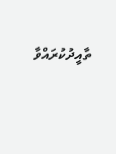ތާއީދުކުރައްވާ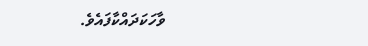ވާހަކަދައްކާފައެވެ.